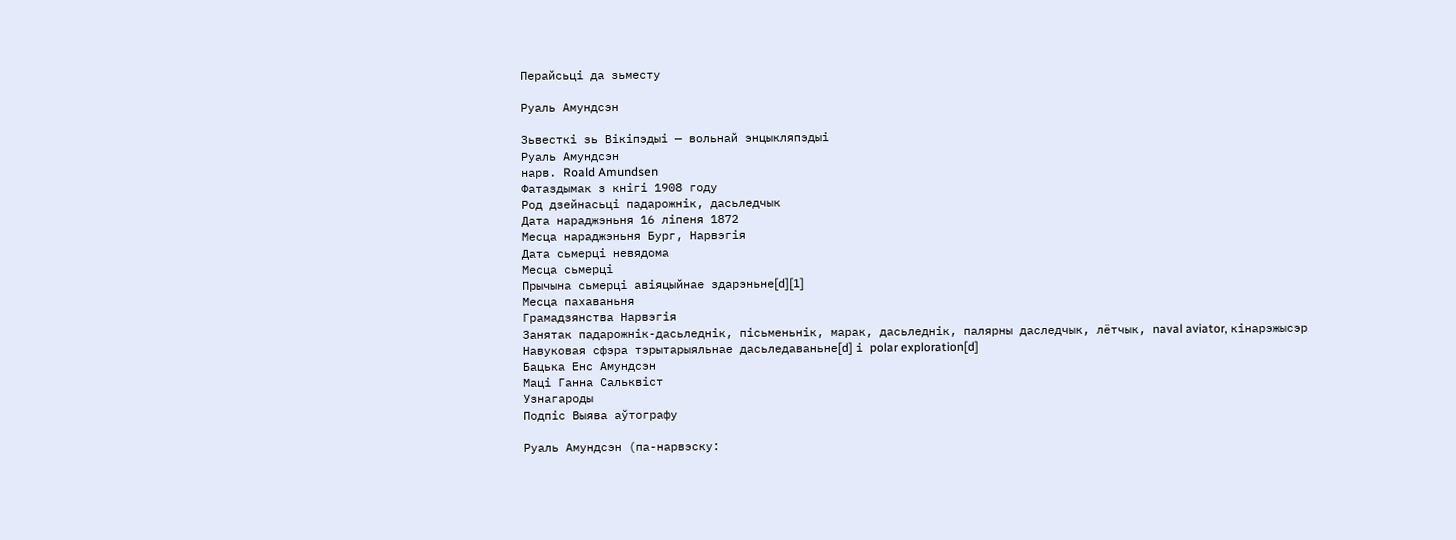Перайсьці да зьместу

Руаль Амундсэн

Зьвесткі зь Вікіпэдыі — вольнай энцыкляпэдыі
Руаль Амундсэн
нарв. Roald Amundsen
Фатаздымак з кнігі 1908 году
Род дзейнасьці падарожнік, дасьледчык
Дата нараджэньня 16 ліпеня 1872
Месца нараджэньня Бург, Нарвэгія
Дата сьмерці невядома
Месца сьмерці
Прычына сьмерці авіяцыйнае здарэньне[d][1]
Месца пахаваньня
Грамадзянства Нарвэгія
Занятак падарожнік-дасьледнік, пісьменьнік, марак, дасьледнік, палярны даследчык, лётчык, naval aviator, кінарэжысэр
Навуковая сфэра тэрытарыяльнае дасьледаваньне[d] і polar exploration[d]
Бацька Енс Амундсэн
Маці Ганна Сальквіст
Узнагароды
Подпіс Выява аўтографу

Руаль Амундсэн (па-нарвэску: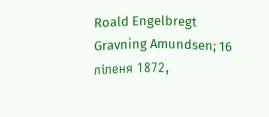Roald Engelbregt Gravning Amundsen; 16 ліпеня 1872,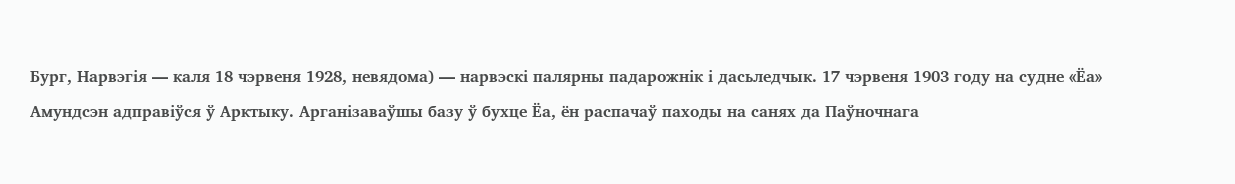Бург, Нарвэгія — каля 18 чэрвеня 1928, невядома) — нарвэскі палярны падарожнік і дасьледчык. 17 чэрвеня 1903 году на судне «Ёа» Амундсэн адправіўся ў Арктыку. Арганізаваўшы базу ў бухце Ёа, ён распачаў паходы на санях да Паўночнага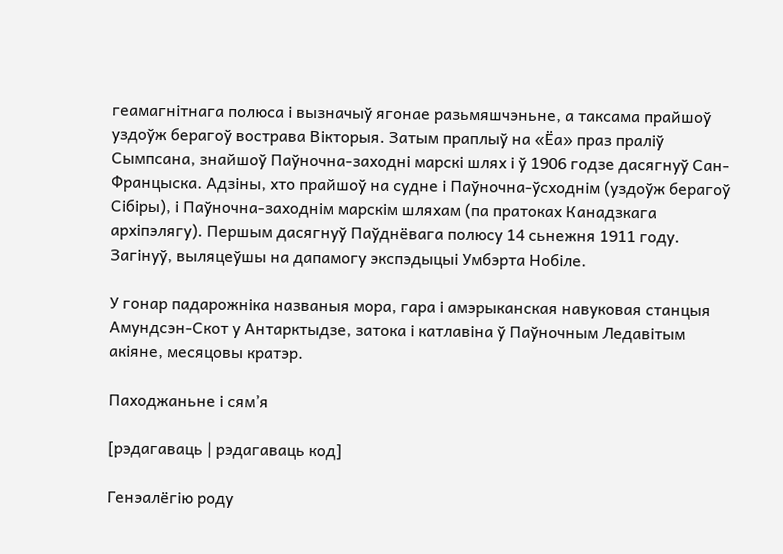геамагнітнага полюса і вызначыў ягонае разьмяшчэньне, а таксама прайшоў уздоўж берагоў вострава Вікторыя. Затым праплыў на «Ёа» праз праліў Сымпсана, знайшоў Паўночна-заходні марскі шлях і ў 1906 годзе дасягнуў Сан-Францыска. Адзіны, хто прайшоў на судне і Паўночна-ўсходнім (уздоўж берагоў Сібіры), і Паўночна-заходнім марскім шляхам (па пратоках Канадзкага архіпэлягу). Першым дасягнуў Паўднёвага полюсу 14 сьнежня 1911 году. Загінуў, выляцеўшы на дапамогу экспэдыцыі Умбэрта Нобіле.

У гонар падарожніка названыя мора, гара і амэрыканская навуковая станцыя Амундсэн-Скот у Антарктыдзе, затока і катлавіна ў Паўночным Ледавітым акіяне, месяцовы кратэр.

Паходжаньне і сям’я

[рэдагаваць | рэдагаваць код]

Генэалёгію роду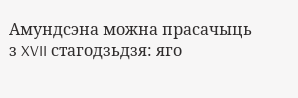Амундсэна можна прасачыць з XVII стагодзьдзя: яго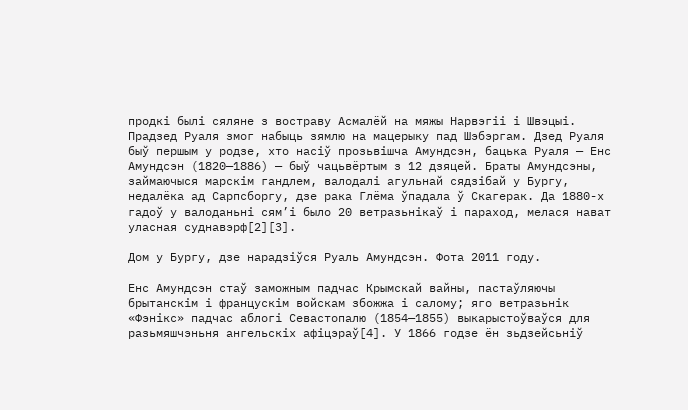продкі былі сяляне з востраву Асмалёй на мяжы Нарвэгіі і Швэцыі. Прадзед Руаля змог набыць зямлю на мацерыку пад Шэбэргам. Дзед Руаля быў першым у родзе, хто насіў прозьвішча Амундсэн, бацька Руаля — Енс Амундсэн (1820—1886) — быў чацьвёртым з 12 дзяцей. Браты Амундсэны, займаючыся марскім гандлем, валодалі агульнай сядзібай у Бургу, недалёка ад Сарпсборгу, дзе рака Глёма ўпадала ў Скагерак. Да 1880-х гадоў у валоданьні сям’і было 20 ветразьнікаў і параход, мелася нават уласная суднавэрф[2][3].

Дом у Бургу, дзе нарадзіўся Руаль Амундсэн. Фота 2011 году.

Енс Амундсэн стаў заможным падчас Крымскай вайны, пастаўляючы брытанскім і францускім войскам збожжа і салому; яго ветразьнік «Фэнікс» падчас аблогі Севастопалю (1854—1855) выкарыстоўваўся для разьмяшчэньня ангельскіх афіцэраў[4]. У 1866 годзе ён зьдзейсьніў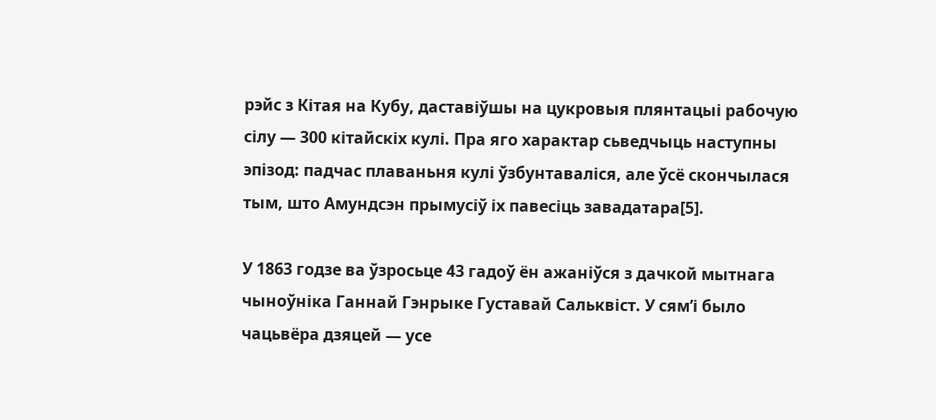рэйс з Кітая на Кубу, даставіўшы на цукровыя плянтацыі рабочую сілу — 300 кітайскіх кулі. Пра яго характар сьведчыць наступны эпізод: падчас плаваньня кулі ўзбунтаваліся, але ўсё скончылася тым, што Амундсэн прымусіў іх павесіць завадатара[5].

У 1863 годзе ва ўзросьце 43 гадоў ён ажаніўся з дачкой мытнага чыноўніка Ганнай Гэнрыке Густавай Сальквіст. У сям’і было чацьвёра дзяцей — усе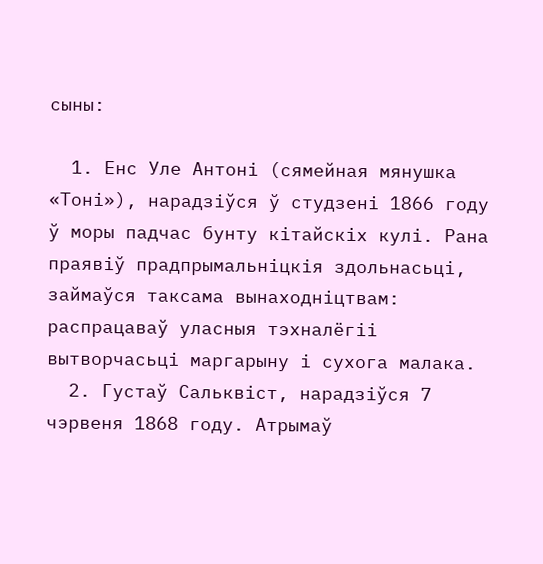сыны:

  1. Енс Уле Антоні (сямейная мянушка «Тоні»), нарадзіўся ў студзені 1866 году ў моры падчас бунту кітайскіх кулі. Рана праявіў прадпрымальніцкія здольнасьці, займаўся таксама вынаходніцтвам: распрацаваў уласныя тэхналёгіі вытворчасьці маргарыну і сухога малака.
  2. Густаў Сальквіст, нарадзіўся 7 чэрвеня 1868 году. Атрымаў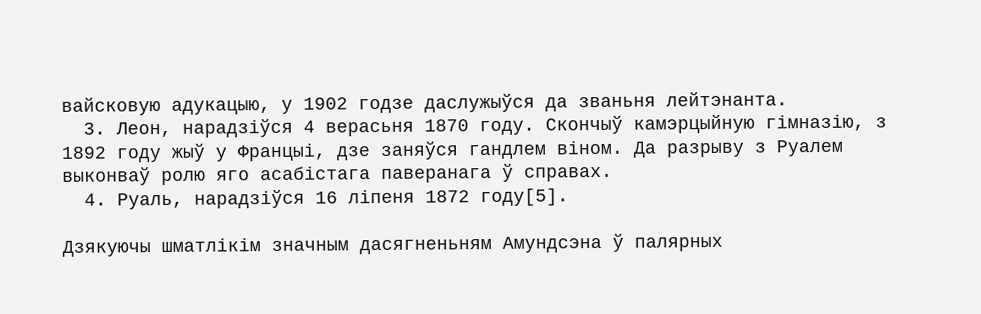вайсковую адукацыю, у 1902 годзе даслужыўся да званьня лейтэнанта.
  3. Леон, нарадзіўся 4 верасьня 1870 году. Скончыў камэрцыйную гімназію, з 1892 году жыў у Францыі, дзе заняўся гандлем віном. Да разрыву з Руалем выконваў ролю яго асабістага паверанага ў справах.
  4. Руаль, нарадзіўся 16 ліпеня 1872 году[5].

Дзякуючы шматлікім значным дасягненьням Амундсэна ў палярных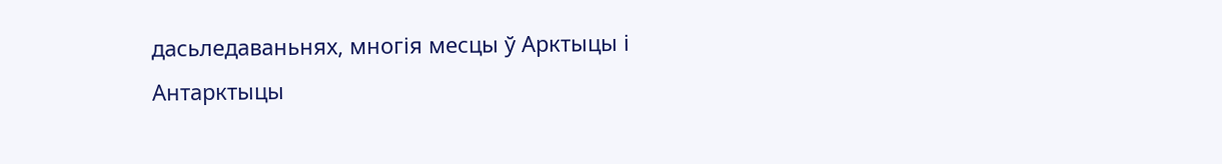дасьледаваньнях, многія месцы ў Арктыцы і Антарктыцы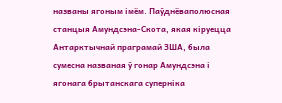названы ягоным імём. Паўднёваполюсная станцыя Амундсэна-Скота, якая кіруецца Антарктычнай праграмай ЗША, была сумесна названая ў гонар Амундсэна і ягонага брытанскага суперніка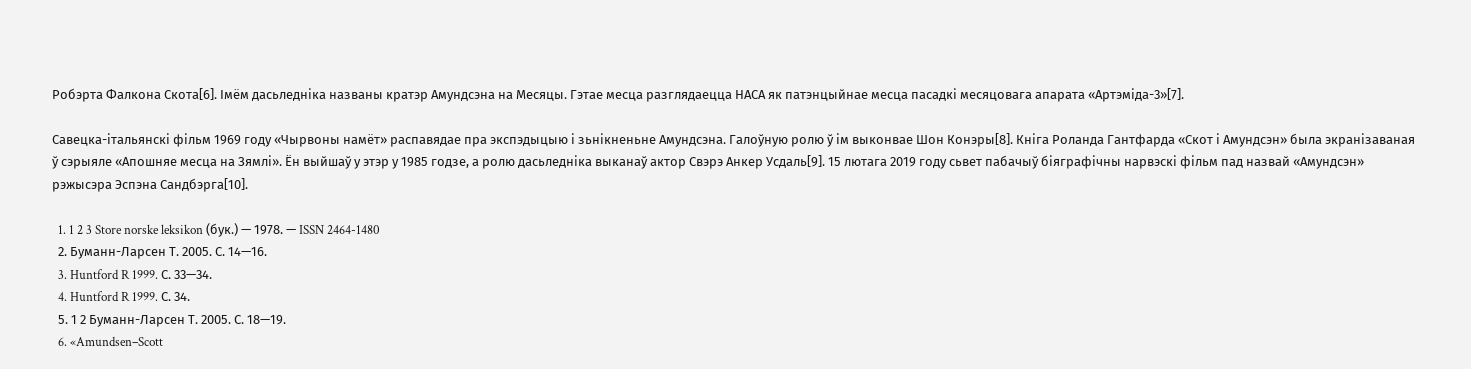Робэрта Фалкона Скота[6]. Імём дасьледніка названы кратэр Амундсэна на Месяцы. Гэтае месца разглядаецца НАСА як патэнцыйнае месца пасадкі месяцовага апарата «Артэміда-3»[7].

Савецка-італьянскі фільм 1969 году «Чырвоны намёт» распавядае пра экспэдыцыю і зьнікненьне Амундсэна. Галоўную ролю ў ім выконвае Шон Конэры[8]. Кніга Роланда Гантфарда «Скот і Амундсэн» была экранізаваная ў сэрыяле «Апошняе месца на Зямлі». Ён выйшаў у этэр у 1985 годзе, а ролю дасьледніка выканаў актор Свэрэ Анкер Усдаль[9]. 15 лютага 2019 году сьвет пабачыў біяграфічны нарвэскі фільм пад назвай «Амундсэн» рэжысэра Эспэна Сандбэрга[10].

  1. 1 2 3 Store norske leksikon (бук.) — 1978. — ISSN 2464-1480
  2. Буманн-Ларсен Т. 2005. С. 14—16.
  3. Huntford R 1999. С. 33—34.
  4. Huntford R 1999. С. 34.
  5. 1 2 Буманн-Ларсен Т. 2005. С. 18—19.
  6. «Amundsen–Scott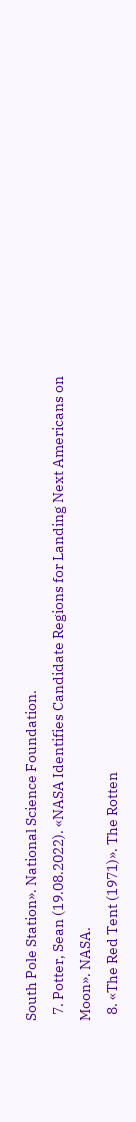South Pole Station». National Science Foundation.
  7. Potter, Sean (19.08.2022). «NASA Identifies Candidate Regions for Landing Next Americans on Moon». NASA.
  8. «The Red Tent (1971)». The Rotten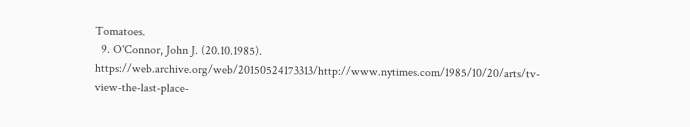Tomatoes.
  9. O'Connor, John J. (20.10.1985). https://web.archive.org/web/20150524173313/http://www.nytimes.com/1985/10/20/arts/tv-view-the-last-place-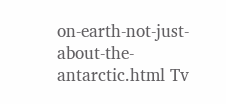on-earth-not-just-about-the-antarctic.html Tv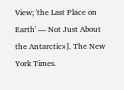View; 'the Last Place on Earth' — Not Just About the Antarctic»]. The New York Times.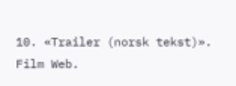10. «Trailer (norsk tekst)». Film Web.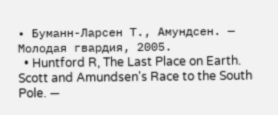• Буманн-Ларсен Т., Амундсен. — Молодая гвардия, 2005.
  • Huntford R, The Last Place on Earth. Scott and Amundsen's Race to the South Pole. —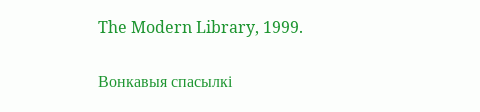The Modern Library, 1999.

Вонкавыя спасылкі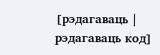[рэдагаваць | рэдагаваць код]